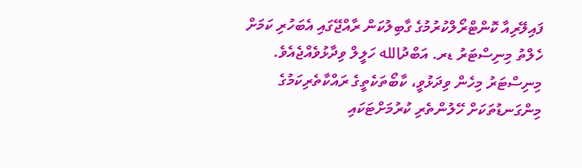ފައިލޭރިއާ ކޮންޓްރޯލްކުރުމުގެ ގާބިލުކަން ރާއްޖޭގައި އެބަހުރި ކަމަށް ހެލްތު މިނިސްޓަރު ޑރ. އަބްދުالله ހަލީލް ވިދާޅުވެއްޖެއެވެ.
މިނިސްޓަރު މިހެން ވިދަޅުވީ، ކާބޯތަކެތީގެ ރައްކާތެރިކަމުގެ މިންގަނޑުތަކަށް ހޭލުންތެރި ކުރުމަށްޓަކައި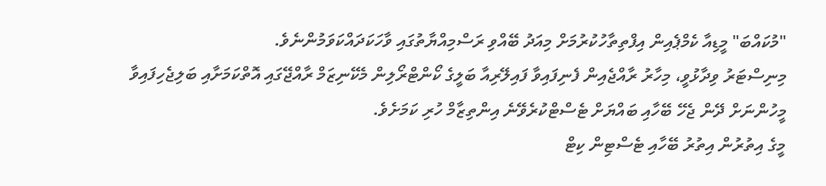"މުކައްބަ" މީޑިއާ ކެމްޕެއިން އިފްތިތާހުކުރުމަށް މިއަދު ބޭއްވި ރަސްމިއްޔާތުގައި ވާހަކަދައްކަވަމުންނެވެ.
މިނިސްޓަރު ވިދާޅުވީ، މިހާރު ރާއްޖެއިން ފެނިފައިވާ ފައިލޭރިއާ ބަލީގެ ކޯންޓްރޯލިން މެކޭނިޒަމް ރާއްޖޭގައި އޮތްކަމަށާއި ބަލިޖެހިފައިވާ މީހުންނަށް ދޭން ޖެހޭ ބޭހާއި ބައްޔަށް ޓެސްޓްކުރެވޭނެ އިންތިޒާމް ހުރި ކަމަށެވެ.
މީގެ އިތުރުން އިތުރު ބޭހާއި ޓެސްޓިން ކިޓް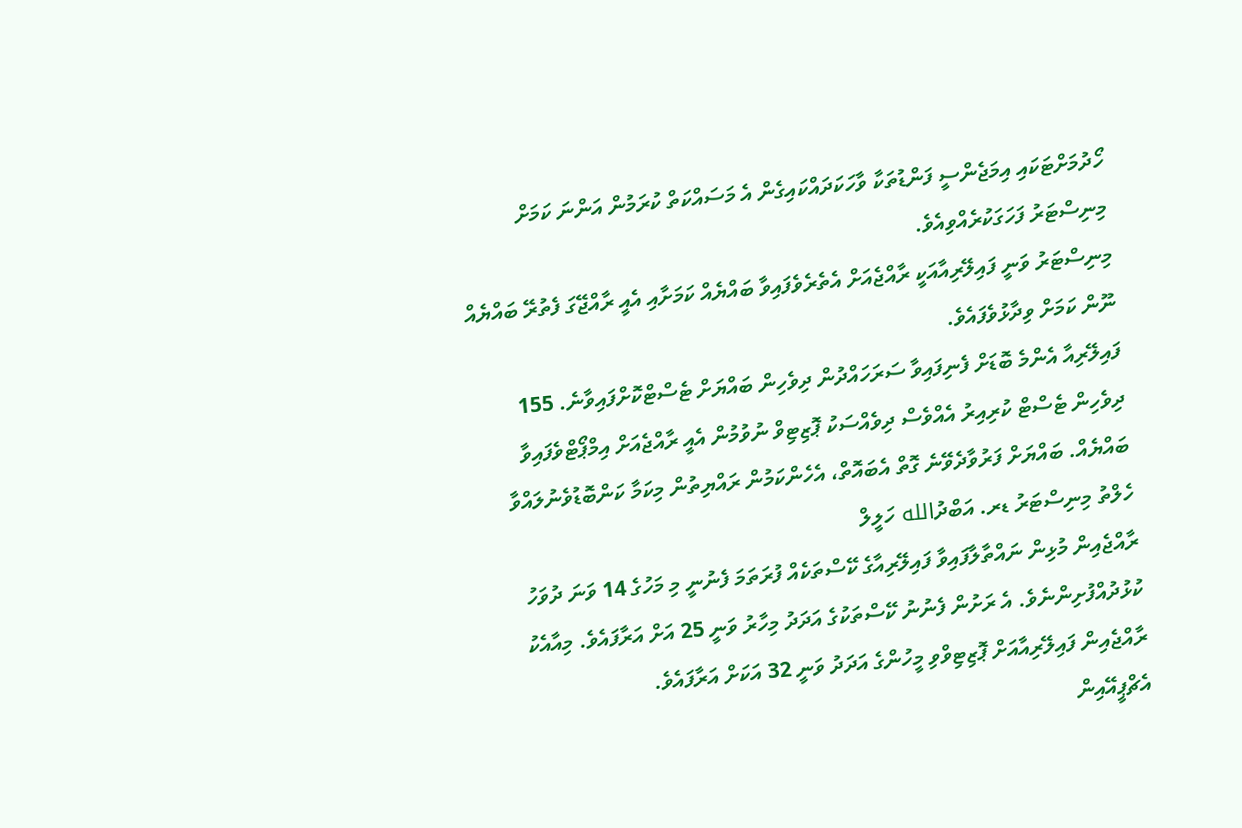ހޯދުމަށްޓަކައި އިމަޖެންސީ ފަންޑުތަކާ ވާހަކަދައްކައިގެން އެ މަސައްކަތް ކުރަމުން އަންނަ ކަމަށް މިނިސްޓަރު ފަހަގަކުރެއްވިއެވެ.
މިނިސްޓަރު ވަނީ ފައިލޭރިއާއަކީ ރާއްޖެއަށް އެތެރެވެފައިވާ ބައްޔެއް ކަމަށާއި އެއީ ރާއްޖޭގަ ފެތުރޭ ބައްޔެއް ނޫން ކަމަށް ވިދާޅުވެފައެވެ.
ފައިލޭރިއާ އެންމެ ބޮޑަށް ފެނިފައިވާ ސަރަހައްދުން ދިވެހިން ބައްޔަށް ޓެސްޓްކޮށްފައިވާނެ. 155 ދިވެހިން ޓެސްޓް ކުރިއިރު އެއްވެސް ދިވެއްސަކު ޕޮޒިޓިވް ނުވުމުން އެއީ ރާއްޖެއަށް އިމްޕޯޓްވެފައިވާ ބައްޔެއް. ބައްޔަށް ފަރުވާދެވޭނެ ގޮތް އެބައޮތް، އެހެންކަމުން ރައްޔިތުން މިކަމާ ކަންބޮޑުވެނުލައްވާ
ހެލްތު މިނިސްޓަރު ޑރ. އަބްދުالله ހަލީލް
ރާއްޖެއިން މުޅިން ނައްތާލާފައިވާ ފައިލޭރިއާގެ ކޭސްތަކެއް ފުރަތަމަ ފެނުނީ މި މަހުގެ 14 ވަނަ ދުވަހު ކުޅުދުއްފުށިންނެވެ. އެ ރަށުން ފެނުނު ކޭސްތަކުގެ އަދަދު މިހާރު ވަނީ 25 އަށް އަރާފައެވެ. މިއާއެކު ރާއްޖެއިން ފައިލޭރިއާއަށް ޕޮޒިޓިވްވި މީހުންގެ އަދަދު ވަނީ 32 އަކަށް އަރާފައެވެ.
އެޗްޕީއޭއިން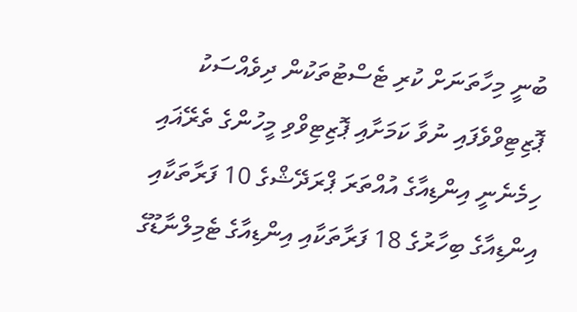ބުނީ މިހާތަނަށް ކުރި ޓެސްޓުތަކުން ދިވެއްސަކު ޕޮޒިޓިވްވެފައި ނުވާ ކަމަށާއި ޕޮޒިޓިވްވި މީހުންގެ ތެރޭޣައި ހިމެނެނީ އިންޑިއާގެ އުއްތަރަ ޕްރަދޭޝްގެ 10 ފަރާތަކާއި އިންޑިއާގެ ބިހާރުގެ 18 ފަރާތަކާއި އިންޑިއާގެ ޓެމިލްނާޑޫގެ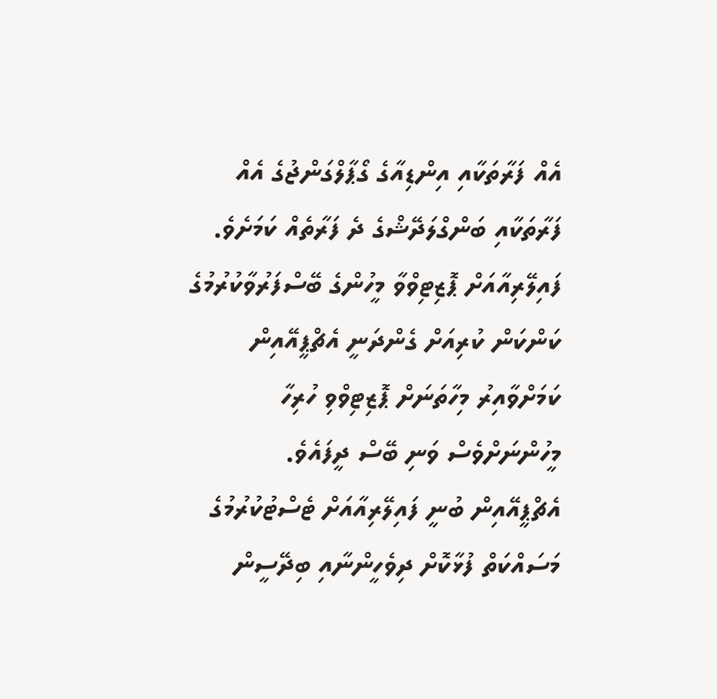އެއް ފަރާތަކާއި އިންޑިއާގެ ގޯޕާލްގަންޖުގެ އެއް ފަރާތަކާއި ބަންގްލަދޭޝްގެ ދެ ފަރާތެއް ކަމަށެވެ.
ފައިލޭރިއާއަށް ޕޮޒިޓިވްވާ މީހުންގެ ބޭސްފަރުވާކުރުމުގެ ކަންކަން ކުރިއަށް ގެންދަނީ އެޗްޕީއޭއިން ކަމަށްވާއިރު މިހާތަނަށް ޕޮޒިޓިވްވި ހުރިހާ މީހުންނަށްވެސް ވަނި ބޭސް ދީފައެވެ.
އެޗްޕީއޭއިން ބުނީ ފައިލޭރިއާއަށް ޓެސްޓުކުރުމުގެ މަސައްކަތް ފުޅާކޮށް ދިވެހީންނާއި ބިދޭސީން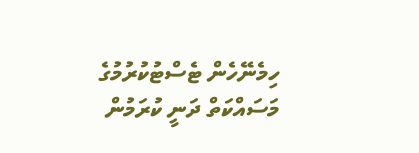ހިމެނޭހެން ޓެސްޓުކުރުމުގެ މަސައްކަތް ދަނީ ކުރަމުން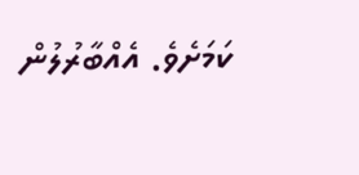ކަމަށެވެ. އެއްބާރުލުން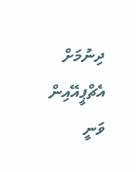ދިނުމަށް އެޗްޕީއޭއިން ވަނީ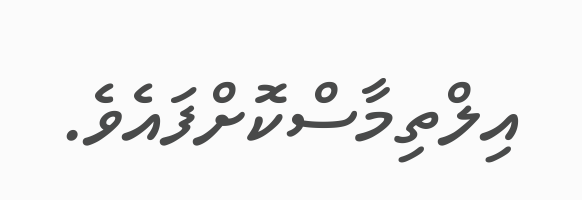އިލްތިމާސްކޮށްފައެވެ.